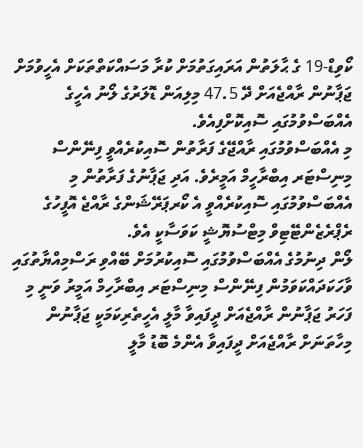ކޯވިޑް-19 ގެ ޙާލަތުން އަރައިގަތުމަށް ކުރާ މަސައްކަތްތަކަށް އެހީވުމަށް ޖަޕާނުން ރާއްޖެއަށް ދޭ 47.5 މިލިއަން ޑޮލަރުގެ ލޯނު އެހީގެ އެއްބަސްވުމުގައި ސޮއިކޮށްފިއެވެ.
މި އެއްބަސްވުމުގައި ރާއްޖޭގެ ފަރާތުން ސޮއިކުރެއްވީ ފިނޭންސް މިނިސްޓަރ އިބްރާހީމް އަމީރެވެ. އަދި ޖަޕާނުގެ ފަރާތުން މި އެއްބަސްވުމުގައި ސޮއިކުރެއްވީ އެ ކޯރޕަރޭޝަންގެ ރާއްޖެ އޮފީހުގެ ރެޕްރެޒެންޓޭޓިވް މިޓްސުޔޮޝީ ކަވަސާކީ އެވެ.
ލޯން ދިނުމުގެ އެއްބަސްވުމުގައި ސޮއިކުރުމަށް ބޭއްވި ރަސްމިއްޔާތުގައި ވާހަކަދައްކަވަމުން ފިނޭންސް މިނިސްޓަރ އިބްރާހިމް އަމީރު ވަނީ މި ފަހަރު ޖަޕާނުން ރާއްޖެއަށް ދީފައިވާ މާލީ އެހީތެރިކަމަކީ ޖަޕާނުން މިހާތަނަށް ރާއްޖެއަށް ދީފައިވާ އެންމެ ބޮޑު މާލީ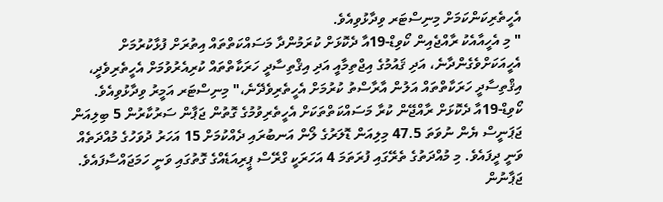އެހީތެރިކަންކަމަށް މިނިސްޓަރ ވިދާޅުވިއެވެ.
" މި އެހީއާއެކު ރާއްޖެއިން ކޯވިޑް-19އާ ދެކޮޅަށް ކުރަމުންދާ މަސައްކަތްތައް އިތުރަށް ފުޅާކުރުމަށް އެހީއަކަށްވެގެންދާނެ، އަދި ޤައުމުގެ އިޖްތިމާއީ އަދި އިޤްތިސާދީ ހަރަކާތްތައް ކުރިއެރުވުމަށް އެހީތެރިވެދީ، އިޤްތިސާދީ ހަރަކާތްތައް އަލުން އާރާސްތު ކުރުމަށް އެހީތެރިވެދޭނެ،" މިނިސްޓަރ އަމީރު ވިދާޅުވިއެވެ.
ކޯވިޑް-19އާ ދެކޮޅަށް ރާއްޖޭން ކުރާ މަސައްކަތްތަކަށް އެހީތެރިވުމުގެ ގޮތުން ޖަޕާން ސަރުކާރުން 5 ބިލިއަން ޖަޕަނީސް ޔެން ނުވަތަ 47.5 މިލިއަން ޑޮލަރުގެ ލޯން އަނބުރައި ދެއްކުމަށް 15 އަހަރު ދުވަހުގެ މުއްދަތެއް ވަނީ ދީފައެވެ. މި މުއްދަތުގެ ތެރޭގައި ފުރަތަމަ 4 އަހަރަކީ ގްރޭސް ޕީރިއަޑެއްގެ ގޮތުގައި ވަނީ ހަމަޖައްސާފައެވެ.
ޖަޕާނުން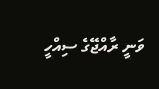ވަނީ ރާއްޖޭގެ ސިއްހީ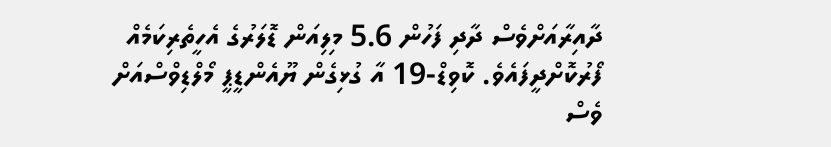ދާއިރާއަށްވެސް ދާދި ފަހުން 5.6 މިލިއަން ޑޮލަރުގެ އެހީތެރިކަމެއް ފޯރުކޮށްދީފައެވެ. ކޮވިޑް-19 އާ ގުޅިގެން ޔޫއެންޑީޕީ މޯލްޑިވްސްއަށް ވެސް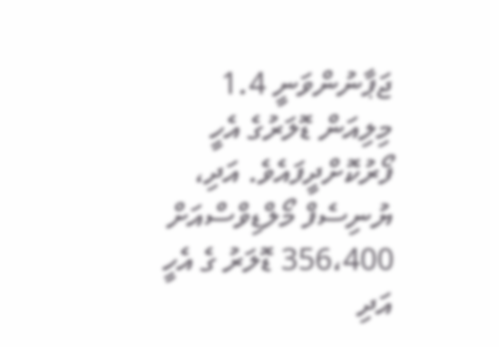ޖަޕާނުންވަނީ 1.4 މިލިއަން ޑޮލަރުގެ އެހީ ފޯރުކޮށްދީފައެވެ. އަދި، ޔުނިސެފް މޯލްޑިވްސްއަށް 356،400 ޑޮލަރު ގެ އެހީ އަދި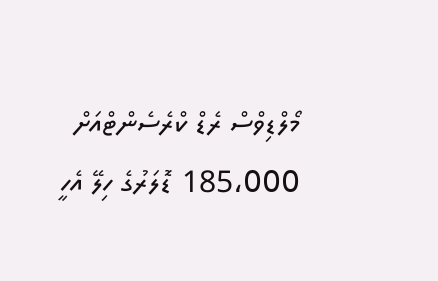މޯލްޑިވްސް ރެޑް ކްރެސެންޓްއަށް 185،000 ޑޮލަރުގެ ހިލޭ އެހީ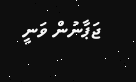ޖަޕާނުން ވަނީ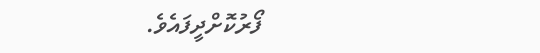ފޯރުކޮށްދީފައެވެ.